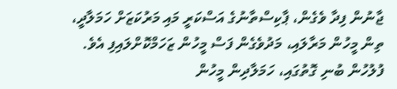ޖާނުން ފިދާ ވެގެން، ޕާކިސްތާނުގެ އަސްކަރީ މައި މަރުކަޒަށް ހަމަލާދީ، ތިން މީހުން މަރާލައި، މަދުވެގެން ފަސް މީހުން ޒަހަމްކޮށްލައިފި އެވެ.
ފުލުހުން ބުނި ގޮތުގައި، ހަމަލާދިން މީހުން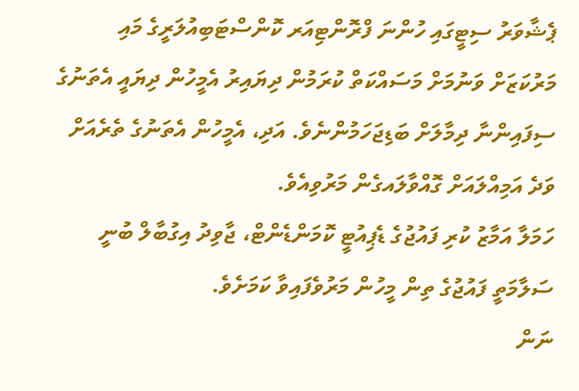ޕެޝާވަރު ސިޓީގައި ހުންނަ ފްރޮންޓިއަރ ކޮންސްޓަބިއުލަރީގެ މައި މަރުކަޒަށް ވަނުމަށް މަސައްކަތް ކުރަމުން ދިޔައިރު އެމީހުން ދިޔައީ އެތަނުގެ ސިފައިންނާ ދިމާލަށް ބަޑިޖަހަމުންނެވެ. އަދި، އެމީހުން އެތަނުގެ ތެރެއަށް ވަދެ އަމިއްލައަށް ގޮއްވާލައގެން މަރުވިއެވެ.
ހަމަލާ އަމާޒު ކުރި ފައުޖުގެ ޑެޕިއުޓީ ކޮމަންޑެންޓް، ޖާވިދު އިގުބާލް ބުނީ ސަލާމަތީ ފައުޖުގެ ތިން މީހުން މަރުވެފައިވާ ކަމަށެވެ.
ނަން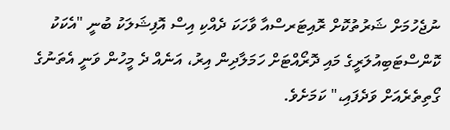ނުޖެހުމަށް ޝަރުތުކޮށް ރޮއިޓަރސްއާ ވާހަކަ ދެއްކި އިސް އޮފިޝަލަކު ބުނީ "އެކަކު ކޮންސްޓަބިއުލަރީގެ މައި ދޮރޯއްޓަށް ހަމަލާދިން އިރު، އަނެއް ދެ މީހުން ވަނީ އެތަނުގެ ގޯތިތެރެއަށް ވަދެފައި،" ކަމަށެވެ.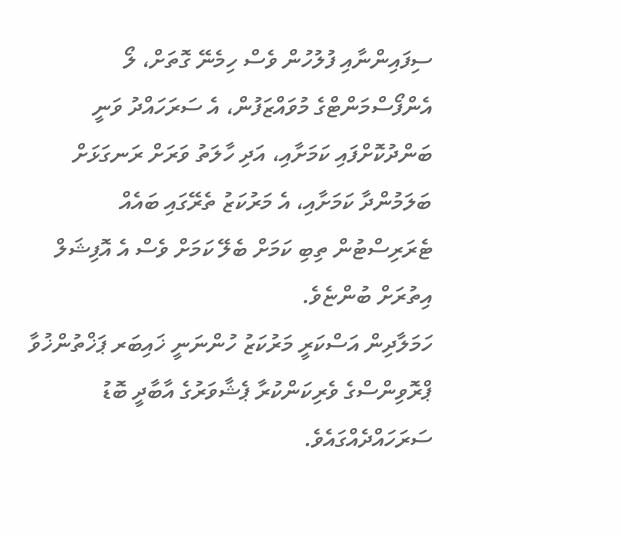ސިފައިންނާއި ފުލުހުން ވެސް ހިމެނޭ ގޮތަށް، ލޯ އެންފޯސްމަންޓްގެ މުވައްޒަފުން، އެ ސަރަހައްދު ވަނީ ބަންދުކޮށްފައި ކަމަށާއި، އަދި ހާލަތު ވަރަށް ރަނގަޅަށް ބަލަމުންދާ ކަމަށާއި، އެ މަރުކަޒު ތެރޭގައި ބައެއް ޓެރަރިސްޓުން ތިބި ކަމަށް ބެލޭ ކަމަށް ވެސް އެ އޮފިޝަލް އިތުރަށް ބުންޏެވެ.
ހަމަލާދިން އަސްކަރީ މަރުކަޒު ހުންނަނީ ޚައިބަރ ޕަޚްތުންޚުވާ ޕްރޮވިންސްގެ ވެރިކަންކުރާ ޕެޝާވަރުގެ އާބާދީ ބޮޑު ސަރަހައްދެއްގައެވެ.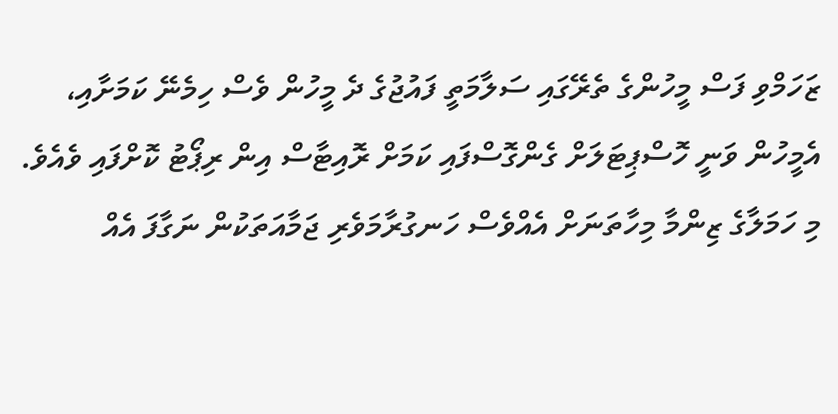ޒަހަމްވި ފަސް މީހުންގެ ތެރޭގައި ސަލާމަތީ ފައުޖުގެ ދެ މީހުން ވެސް ހިމެނޭ ކަމަށާއި، އެމީހުން ވަނީ ހޮސްޕިޓަލަށް ގެންގޮސްފައި ކަމަށް ރޮއިޓާސް އިން ރިޕޯޓު ކޮށްފައި ވެއެވެ.
މި ހަމަލާގެ ޒިންމާ މިހާތަނަށް އެއްވެސް ހަނގުރާމަވެރި ޖަމާއަތަކުން ނަގާފަ އެއް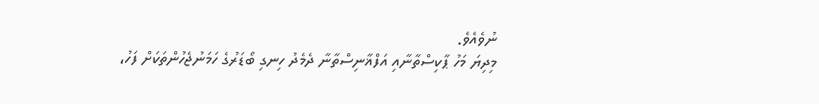ނުވެއެވެ.
މިދިޔަ މަހު ޕާކިސްތާނާއި އަފްޣާނިސްތާނާ ދެމެދު ހިނގި ބޯޑަރުގެ ހަމަނުޖެހުންތަކަށް ފަހު،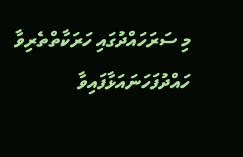މި ސަރަހައްދުގައި ހަރަކާތްތެރިވާ ހައްދުފަހަނައަޅާފައިވާ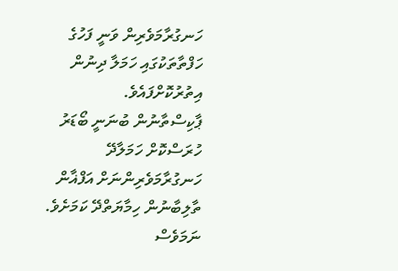ހަނގުރާމަވެރިން ވަނީ ފަހުގެ ހަފްތާތަކުގައި ހަމަލާ ދިނުން އިތުރުކޮށްފައެވެ.
ޕާކިސްތާނުން ބުނަނީ ބޯޑަރު ހުރަސްކޮށް ހަމަލާދޭ ހަނގުރާމަވެރިންނަށް އަފްޣާން ތާލިބާނުން ހިމާޔަތްދޭ ކަމަށެވެ. ނަމަވެސް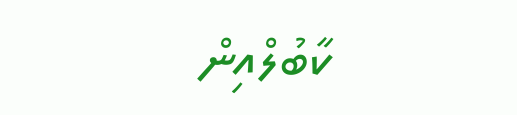ކާބުލްއިން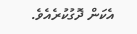އެކަން ދޮގުކުރެއެވެ.